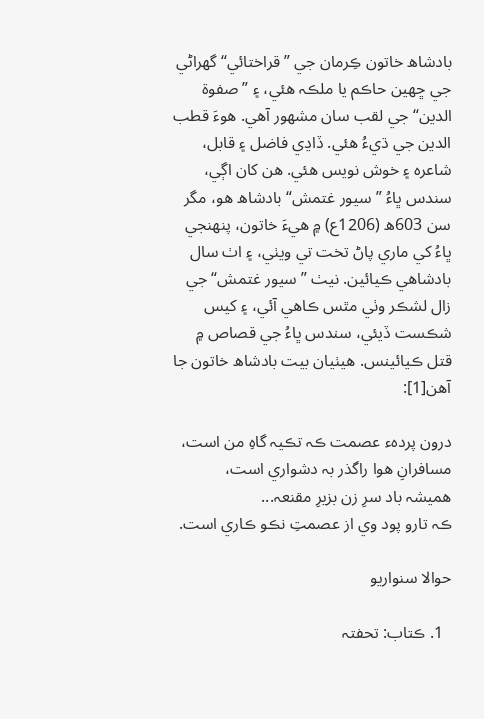بادشاھ خاتون ڪِرمان جي ”قراختائي“ گهراڻي جي ڇهين حاڪم يا ملڪہ هئي، ۽ ”صفوة الدين“ جي لقب سان مشهور آهي. هوءَ قطب الدين جي ڌيءُ هئي. ڏاڍي فاضل ۽ قابل، شاعره ۽ خوش نويس هئي. هن کان اڳي، سندس ڀاءُ ”سيور غتمش“ بادشاھ هو، مگر سن 603ھ (1206ع) ۾ هيءَ خاتون، پنهنجي ڀاءُ کي ماري پاڻ تخت تي ويٺي، ۽ اٺ سال بادشاهي ڪيائين. نيٺ ”سيور غتمش“ جي زال لشڪر وٺي مٿس ڪاهي آئي، ۽ کيس شڪست ڏيئي، سندس ڀاءُ جي قصاص ۾ قتل ڪيائينس. هيٺيان بيت بادشاھ خاتون جا آهن[1]:

درون پردهء عصمت ڪہ تڪيہ گاهِ من است،
مسافرانِ هوا راگذر بہ دشواري است،
هميشہ باد سرِ زن بزيرِ مقنعہ...
ڪہ تارو پود وي از عصمتِ نڪو ڪاري است.

حوالا سنواريو

  1. ڪتاب: تحفتہ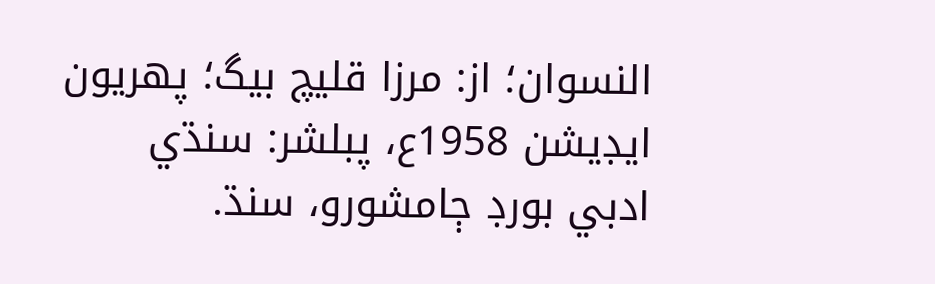النسوان؛ از: مرزا قليچ بيگ؛ پھريون ايڊيشن 1958ع، پبلشر: سنڌي ادبي بورڊ ڄامشورو، سنڌ.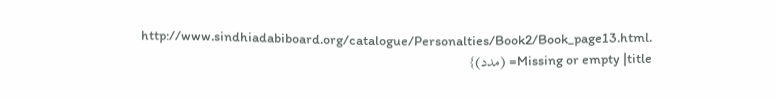http://www.sindhiadabiboard.org/catalogue/Personalties/Book2/Book_page13.html.  Missing or empty |title= (مدد)}